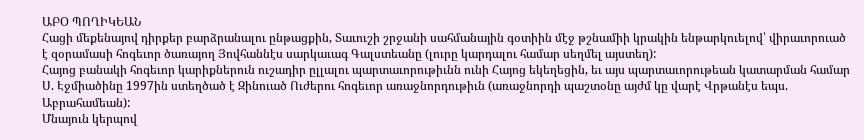ԱԲՕ ՊՈՂԻԿԵԱՆ
Հացի մեքենայով դիրքեր բարձրանալու ընթացքին, Տաւուշի շրջանի սահմանային գօտիին մէջ թշնամիի կրակին ենթարկուելով՝ վիրաւորուած է զօրամասի հոգեւոր ծառայող Յովհաննէս սարկաւագ Գալստեանը (լուրը կարդալու համար սեղմել այստեղ):
Հայոց բանակի հոգեւոր կարիքներուն ուշադիր ըլլալու պարտաւորութիւնն ունի Հայոց եկեղեցին, եւ այս պարտաւորութեան կատարման համար Ս. Էջմիածինը 1997ին ստեղծած է Զինուած Ուժերու հոգեւոր առաջնորդութիւն (առաջնորդի պաշտօնը այժմ կը վարէ Վրթանէս եպս. Աբրահամեան):
Մնայուն կերպով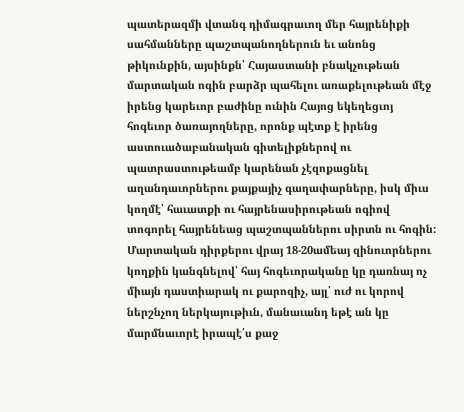պատերազմի վտանգ դիմագրաւող մեր հայրենիքի սահմանները պաշտպանողներուն եւ անոնց թիկունքին, այսինքն՝ Հայաստանի բնակչութեան մարտական ոգին բարձր պահելու առաքելութեան մէջ իրենց կարեւոր բաժինը ունին Հայոց եկեղեցւոյ հոգեւոր ծառայողները, որոնք պէտք է իրենց աստուածաբանական գիտելիքներով ու պատրաստութեամբ կարենան չէզոքացնել աղանդաւորներու քայքայիչ գաղափարները, իսկ միւս կողմէ՝ հաւատքի ու հայրենասիրութեան ոգիով տոգորել հայրենեաց պաշտպաններու սիրտն ու հոգին:
Մարտական դիրքերու վրայ 18-20ամեայ զինուորներու կողքին կանգնելով՝ հայ հոգեւորականը կը դառնայ ոչ միայն դաստիարակ ու քարոզիչ, այլ՝ ուժ ու կորով ներշնչող ներկայութիւն, մանաւանդ եթէ ան կը մարմնաւորէ իրապէ՛ս քաջ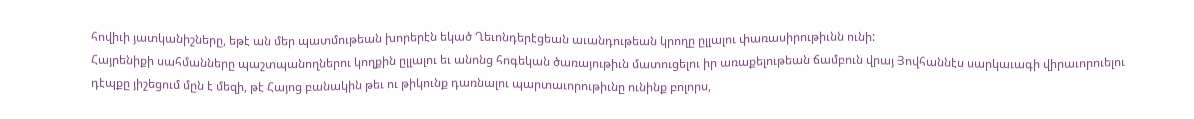հովիւի յատկանիշները, եթէ ան մեր պատմութեան խորերէն եկած Ղեւոնդերէցեան աւանդութեան կրողը ըլլալու փառասիրութիւնն ունի:
Հայրենիքի սահմանները պաշտպանողներու կողքին ըլլալու եւ անոնց հոգեկան ծառայութիւն մատուցելու իր առաքելութեան ճամբուն վրայ Յովհաննէս սարկաւագի վիրաւորուելու դէպքը յիշեցում մըն է մեզի, թէ Հայոց բանակին թեւ ու թիկունք դառնալու պարտաւորութիւնը ունինք բոլորս,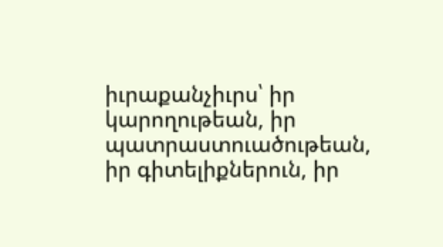իւրաքանչիւրս՝ իր կարողութեան, իր պատրաստուածութեան, իր գիտելիքներուն, իր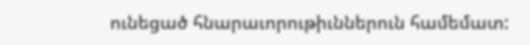ունեցած հնարաւորութիւններուն համեմատ: